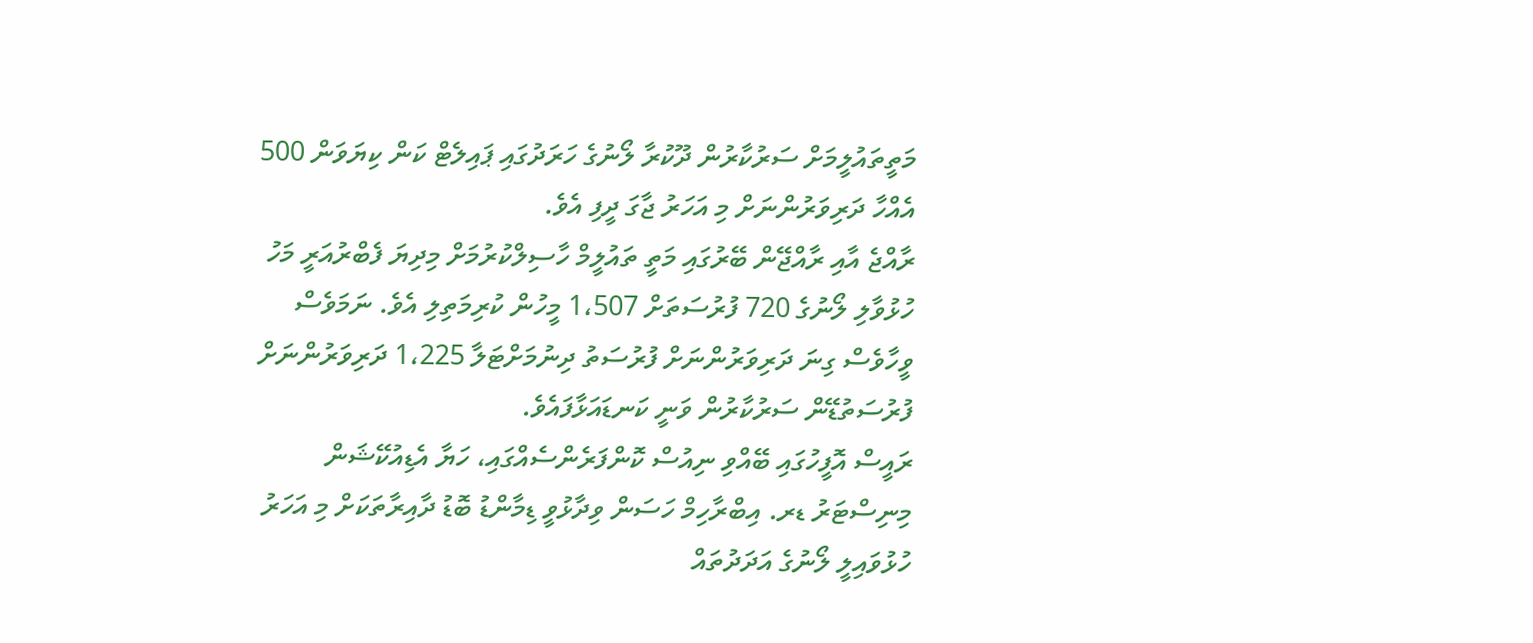މަތީތައުލީމަށް ސަރުކާރުން ދޫކުރާ ލޯނުގެ ހަރަދުގައި ޕައިލެޓް ކަން ކިޔަވަން 500 އެއްހާ ދަރިވަރުންނަށް މި އަހަރު ޖާގަ ދީފި އެވެ.
ރާއްޖެ އާއި ރާއްޖޭން ބޭރުގައި މަތީ ތައުލީމް ހާސިލްކުރުމަށް މިދިޔަ ފެބްރުއަރީ މަހު ހުޅުވާލި ލޯނުގެ 720 ފުރުސަތަށް 1،507 މީހުން ކުރިމަތިލި އެވެ. ނަމަވެސް ވީހާވެސް ގިނަ ދަރިވަރުންނަށް ފުރުސަތު ދިނުމަށްޓަލާ 1،225 ދަރިވަރުންނަށް ފުރުސަތުޑޭން ސަރުކާރުން ވަނީ ކަނޑައަޅާފައެވެ.
ރައީސް އޮފީހުގައި ބޭއްވި ނިއުސް ކޮންފަރެންސެއްގައި، ހަޔާ އެޑިއުކޭޝަން މިނިސްޓަރު ޑރ. އިބްރާހިމް ހަސަން ވިދާޅުވީ ޑިމާންޑު ބޮޑު ދާއިރާތަކަށް މި އަހަރު ހުޅުވައިލީ ލޯނުގެ އަދަދުތައް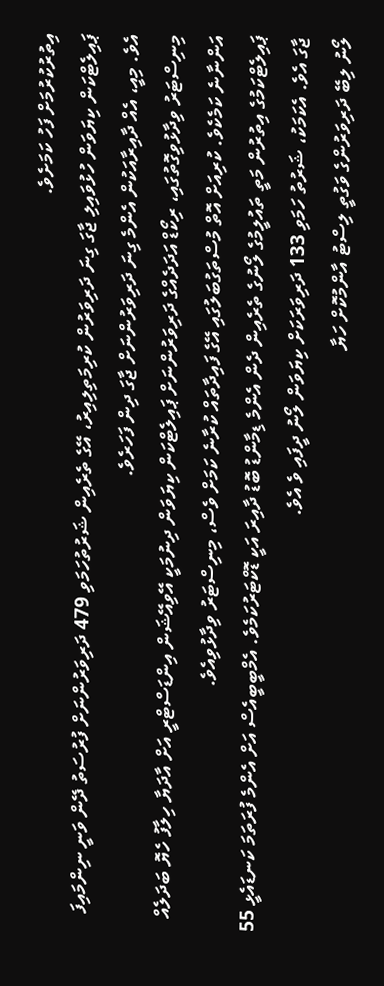އިތުރުކުރުމަށް ފަހު ކަމަށެވެ.
ޕައިލެޓްކަން ކިޔަވަން ހުޅުވައިލި ޖާގަ ގިނަ ދަރިވަރުން ކުރިމަތިލިއިރު، އޭގެ ތެރެއިން ޝަރުތުހަމަވި 479 ދަރިވަރުންނަށް ފުރުސަތު ދޭން ވަނީ ނިންމައިފަ އެވެ. މިއީ، އެއް ދާއިރާއަކުން އެންމެ ގިނަ ދަރިވަރުންނަށް ޖާގަ ދިން ފަހަރެވެ.
މިނިސްޓަރު ވިދާޅުވިގޮތުގައި، ރިކޯޑް އަދަދެއްގެ ދަރިވަރުންނަށް ޕައިލެޓްކަން ކިޔަވަން ދިނުމަކީ އޭވިއޭޝަން އިންޑަސްޓްރީ އަށް އާދަޔާ ހިލާފު ހެޔޮ ބަދަލެއް އަންނާނެ ކަމެކެވެ. ކުރިއަށް އޮތް މުސްތަގުބަލުގައި އޭގެ ފައިދާތައް ކުރާނެ ކަމަށް ވެސް، މިނިސްޓަރު ވިދާޅުވިއެވެ.
ޕައިލެޓްކަމުގެ އިތުރުން މަތީ ތައުލީމުގެ ލޯނުގެ ތެރެއިން ދެން އެންމެ ޑިމާންޑު ބޮޑު ދާއިރަ އަކީ ޑޮކްޓަރުކަމެވެ. އެމްބީބީއެސް އަށް އެންމެ ފުރަތަމަ ކަނޑައެޅީ 55 ޖާގަ އެވެ. އެކަމަކު، ޝަރުތު ހަމަވި 133 ދަރިވަރަކަށް ކިޔަވަން ލޯނު ދީފައި ވެ އެވެ.
ލޯނު ލިބޭ ދަރިވަރުންގެ ވަގުތީ ލިސްޓު އާންމުކޮށް ހަޔާ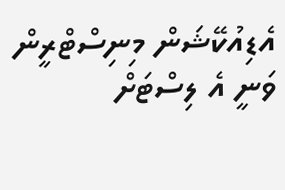އެޑިއުކޭޝަން މިނިސްޓްރީން ވަނީ އެ ލިސްޓަށް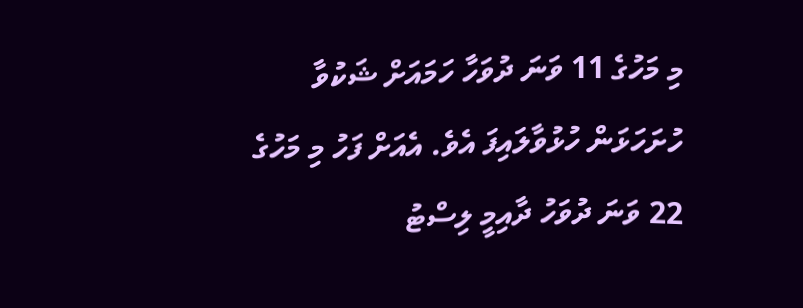މި މަހުގެ 11 ވަނަ ދުވަހާ ހަމައަށް ޝަކުވާ ހުށަހަޅަން ހުޅުވާލައިފަ އެވެ. އެއަށް ފަހު މި މަހުގެ 22 ވަނަ ދުވަހު ދާއިމީ ލިސްޓު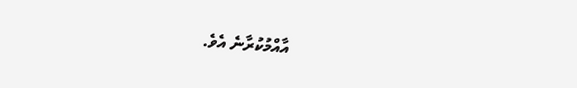އާއްމުކުރާނެ އެވެ.